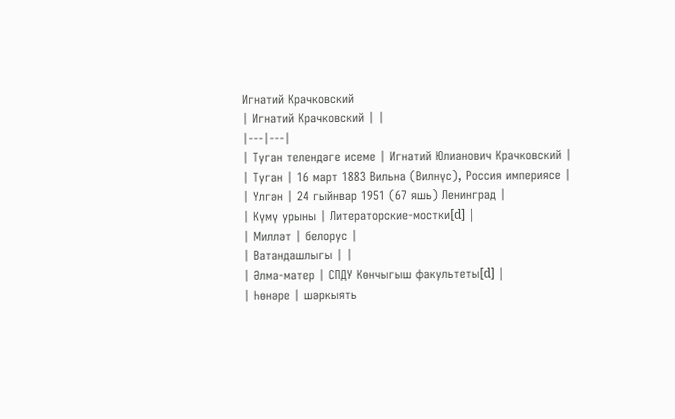Игнатий Крачковский
| Игнатий Крачковский | |
|---|---|
| Туган телендәге исеме | Игнатий Юлианович Крачковский |
| Туган | 16 март 1883 Вильна (Вилнүс), Россия империясе |
| Үлгән | 24 гыйнвар 1951 (67 яшь) Ленинград |
| Күмү урыны | Литераторские-мостки[d] |
| Милләт | белорус |
| Ватандашлыгы | |
| Әлма-матер | СПДУ Көнчыгыш факультеты[d] |
| Һөнәре | шәркыять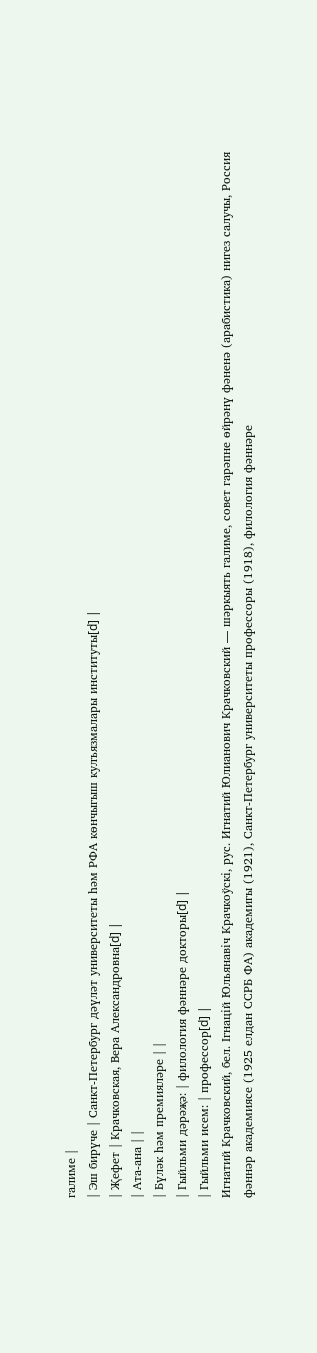галиме |
| Эш бирүче | Санкт-Петербург дәүләт университеты һәм РФА көнчыгыш кулъязмалары институты[d] |
| Җефет | Крачковская, Вера Александровна[d] |
| Ата-ана | |
| Бүләк һәм премияләре | |
| Гыйльми дәрәҗә: | филология фәннәре докторы[d] |
| Гыйльми исем: | профессор[d] |
Игнатий Крачковский, бел. Ігнацій Юльянавіч Крачкоўскі, рус. Игнатий Юлианович Крачковский — шәркыять галиме, совет гарәпне өйрәнү фәненә (арабистика) нигез салучы, Россия фәннәр академиясе (1925 елдан ССРБ ФА) академигы (1921), Санкт-Петербург университеты профессоры (1918), филология фәннәре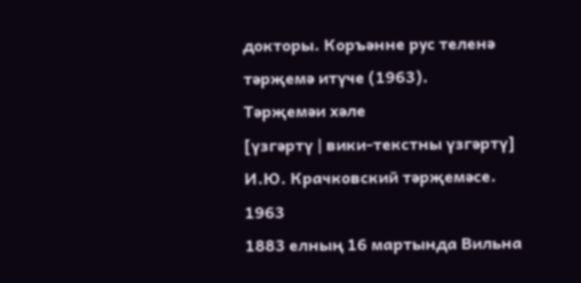докторы. Коръәнне рус теленә тәрҗемә итүче (1963).
Тәрҗемәи хәле
[үзгәртү | вики-текстны үзгәртү]
И.Ю. Крачковский тәрҗемәсе. 1963
1883 елның 16 мартында Вильна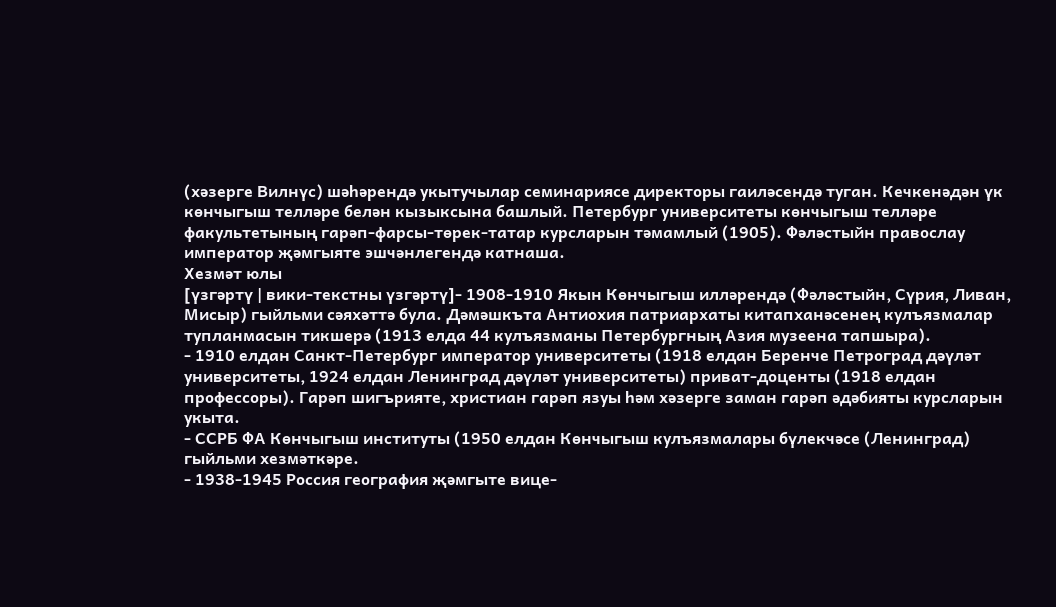(хәзерге Вилнүс) шәһәрендә укытучылар семинариясе директоры гаиләсендә туган. Кечкенәдән үк көнчыгыш телләре белән кызыксына башлый. Петербург университеты көнчыгыш телләре факультетының гарәп-фарсы-төрек-татар курсларын тәмамлый (1905). Фәләстыйн правослау император җәмгыяте эшчәнлегендә катнаша.
Хезмәт юлы
[үзгәртү | вики-текстны үзгәртү]- 1908-1910 Якын Көнчыгыш илләрендә (Фәләстыйн, Сүрия, Ливан, Мисыр) гыйльми сәяхәттә була. Дәмәшкъта Антиохия патриархаты китапханәсенең кулъязмалар тупланмасын тикшерә (1913 елда 44 кулъязманы Петербургның Азия музеена тапшыра).
- 1910 елдан Санкт-Петербург император университеты (1918 елдан Беренче Петроград дәүләт университеты, 1924 елдан Ленинград дәүләт университеты) приват-доценты (1918 елдан профессоры). Гарәп шигърияте, христиан гарәп язуы һәм хәзерге заман гарәп әдәбияты курсларын укыта.
- ССРБ ФА Көнчыгыш институты (1950 елдан Көнчыгыш кулъязмалары бүлекчәсе (Ленинград) гыйльми хезмәткәре.
- 1938-1945 Россия география җәмгыте вице-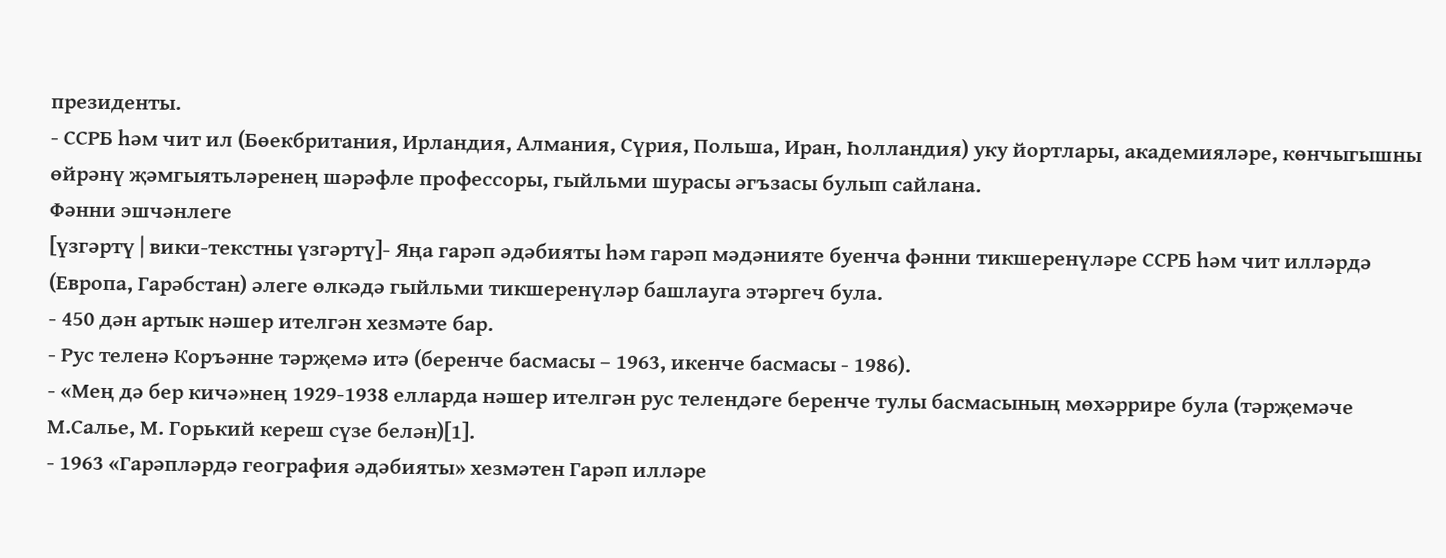президенты.
- ССРБ һәм чит ил (Бөекбритания, Ирландия, Алмания, Сүрия, Польша, Иран, Һолландия) уку йортлары, академияләре, көнчыгышны өйрәнү җәмгыятьләренең шәрәфле профессоры, гыйльми шурасы әгъзасы булып сайлана.
Фәнни эшчәнлеге
[үзгәртү | вики-текстны үзгәртү]- Яңа гарәп әдәбияты һәм гарәп мәдәнияте буенча фәнни тикшеренүләре ССРБ һәм чит илләрдә (Европа, Гарәбстан) әлеге өлкәдә гыйльми тикшеренүләр башлауга этәргеч була.
- 450 дән артык нәшер ителгән хезмәте бар.
- Рус теленә Коръәнне тәрҗемә итә (беренче басмасы – 1963, икенче басмасы - 1986).
- «Мең дә бер кичә»нең 1929-1938 елларда нәшер ителгән рус телендәге беренче тулы басмасының мөхәррире була (тәрҗемәче М.Салье, М. Горький кереш сүзе белән)[1].
- 1963 «Гарәпләрдә география әдәбияты» хезмәтен Гарәп илләре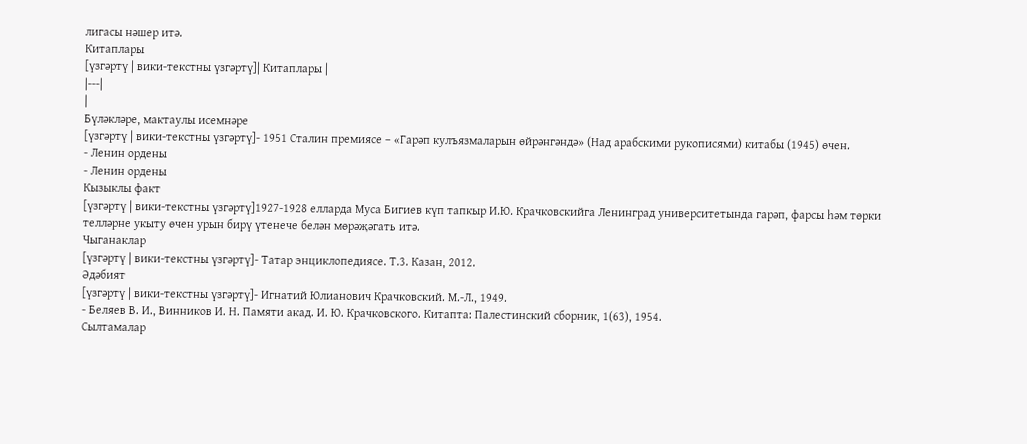лигасы нәшер итә.
Китаплары
[үзгәртү | вики-текстны үзгәртү]| Китаплары |
|---|
|
Бүләкләре, мактаулы исемнәре
[үзгәртү | вики-текстны үзгәртү]- 1951 Сталин премиясе – «Гарәп кулъязмаларын өйрәнгәндә» (Над арабскими рукописями) китабы (1945) өчен.
- Ленин ордены
- Ленин ордены
Кызыклы факт
[үзгәртү | вики-текстны үзгәртү]1927-1928 елларда Муса Бигиев күп тапкыр И.Ю. Крачковскийга Ленинград университетында гарәп, фарсы һәм төрки телләрне укыту өчен урын бирү үтенече белән мөрәҗәгать итә.
Чыганаклар
[үзгәртү | вики-текстны үзгәртү]- Татар энциклопедиясе. Т.3. Казан, 2012.
Әдәбият
[үзгәртү | вики-текстны үзгәртү]- Игнатий Юлианович Крачковский. М.-Л., 1949.
- Беляев В. И., Винников И. Н. Памяти акад. И. Ю. Крачковского. Китапта: Палестинский сборник, 1(63), 1954.
Сылтамалар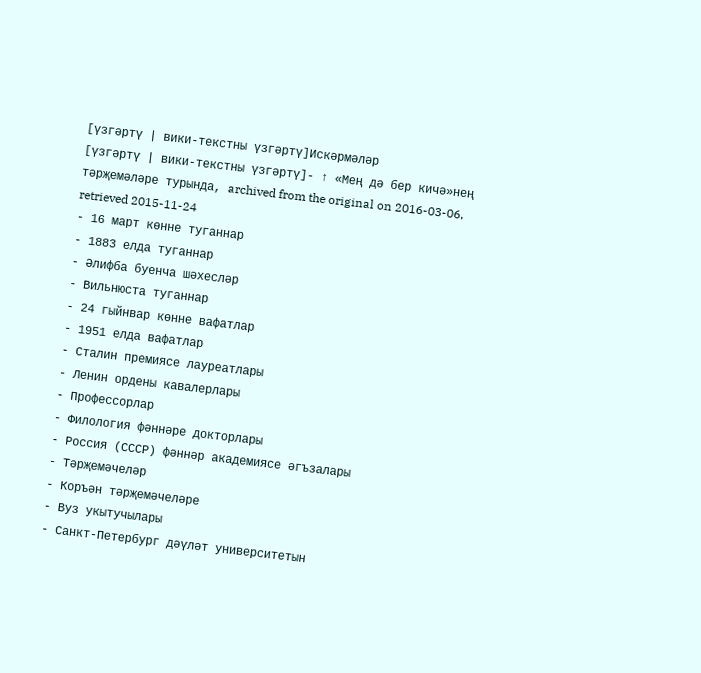[үзгәртү | вики-текстны үзгәртү]Искәрмәләр
[үзгәртү | вики-текстны үзгәртү]- ↑ «Мең дә бер кичә»нең тәрҗемәләре турында, archived from the original on 2016-03-06, retrieved 2015-11-24
- 16 март көнне туганнар
- 1883 елда туганнар
- Әлифба буенча шәхесләр
- Вильнюста туганнар
- 24 гыйнвар көнне вафатлар
- 1951 елда вафатлар
- Сталин премиясе лауреатлары
- Ленин ордены кавалерлары
- Профессорлар
- Филология фәннәре докторлары
- Россия (СССР) фәннәр академиясе әгъзалары
- Тәрҗемәчеләр
- Коръән тәрҗемәчеләре
- Вуз укытучылары
- Санкт-Петербург дәүләт университетын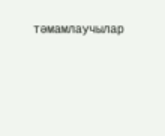тәмамлаучылар